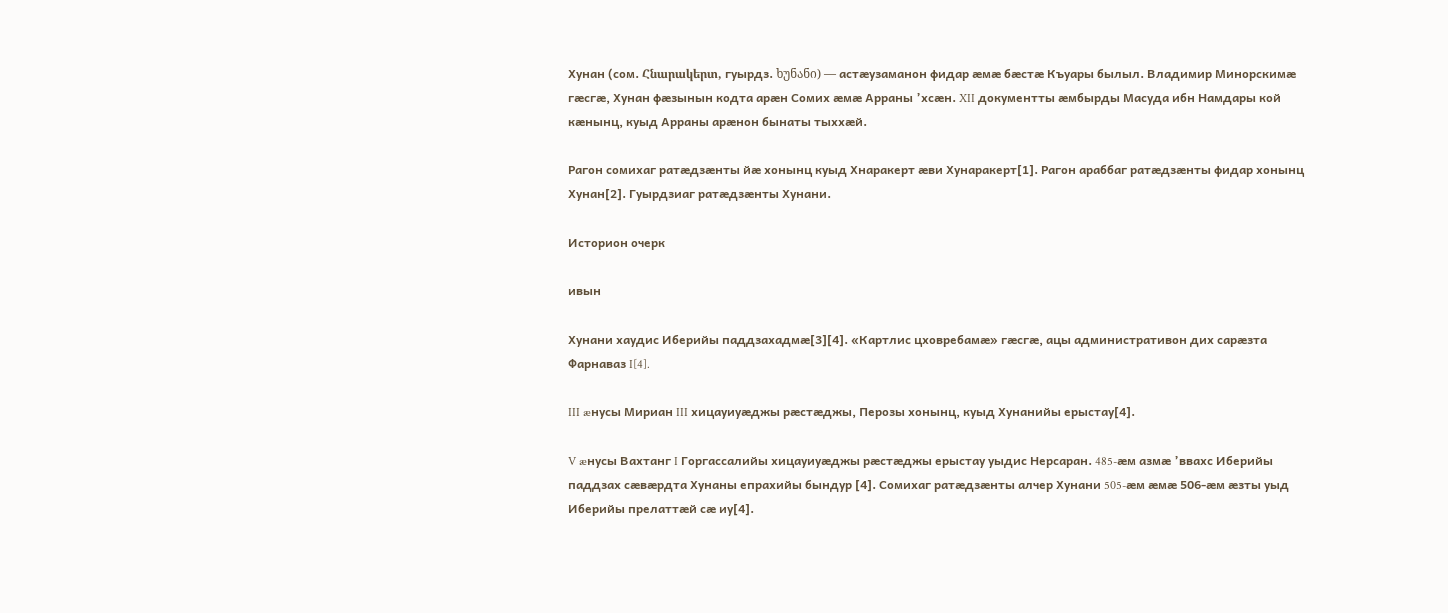Хунан (сом. Հնարակերտ, гуырдз. ხუნანი) — астæузаманон фидар æмæ бæстæ Къуары былыл. Владимир Минорскимæ гæсгæ, Хунан фæзынын кодта арæн Сомих æмæ Арраны ’хсæн. XII документты æмбырды Масуда ибн Намдары кой кæнынц, куыд Арраны арæнон бынаты тыххæй.

Рагон сомихаг ратæдзæнты йæ хонынц куыд Хнаракерт æви Хунаракерт[1]. Рагон араббаг ратæдзæнты фидар хонынц Хунан[2]. Гуырдзиаг ратæдзæнты Хунани.

Историон очерк

ивын

Хунани хаудис Иберийы паддзахадмæ[3][4]. «Картлис цховребамæ» гæсгæ, ацы административон дих сарæзта Фарнаваз I[4].

III æнусы Мириан III хицауиуæджы рæстæджы, Перозы хонынц, куыд Хунанийы ерыстау[4].

V æнусы Вахтанг I Горгассалийы хицауиуæджы рæстæджы ерыстау уыдис Нерсаран. 485-æм азмæ ’ввахс Иберийы паддзах сæвæрдта Хунаны епрахийы бындур [4]. Сомихаг ратæдзæнты алчер Хунани 505-æм æмæ 506-æм æзты уыд Иберийы прелаттæй сæ иу[4].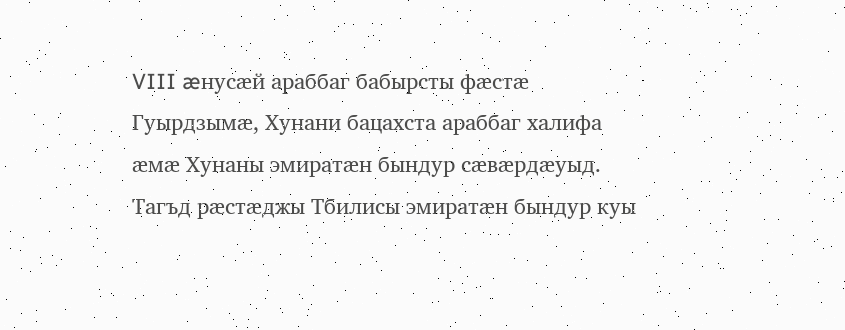VIII æнусæй араббаг бабырсты фæстæ Гуырдзымæ, Хунани бацахста араббаг халифа æмæ Хунаны эмиратæн бындур сæвæрдæуыд. Тагъд рæстæджы Тбилисы эмиратæн бындур куы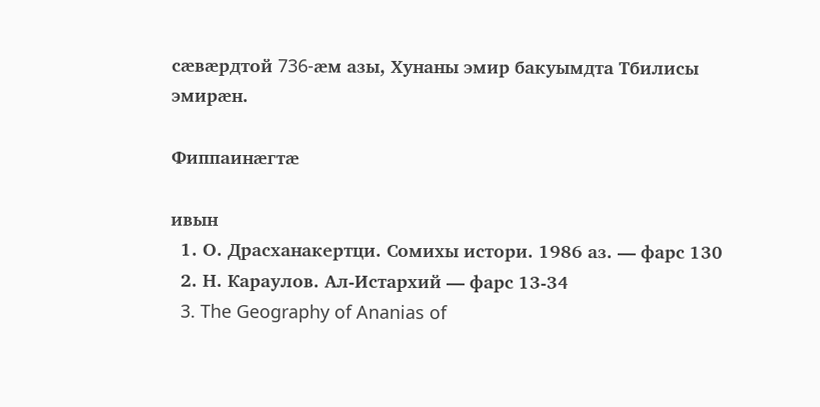сæвæрдтой 736-æм азы, Хунаны эмир бакуымдта Тбилисы эмирæн.

Фиппаинæгтæ

ивын
  1. О. Драсханакертци. Сомихы истори. 1986 аз. — фарс 130
  2. Н. Караулов. Ал-Истархий — фарс 13-34
  3. The Geography of Ananias of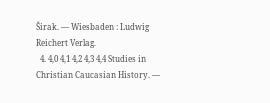Širak. — Wiesbaden : Ludwig Reichert Verlag.
  4. 4,0 4,1 4,2 4,3 4,4 Studies in Christian Caucasian History. —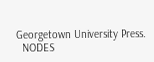Georgetown University Press.
  NODES